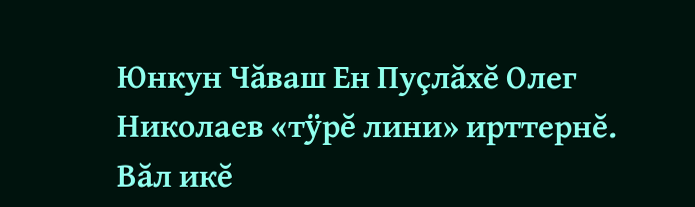Юнкун Чăваш Ен Пуçлăхĕ Олег Николаев «тÿрĕ лини» ирттернĕ. Вăл икĕ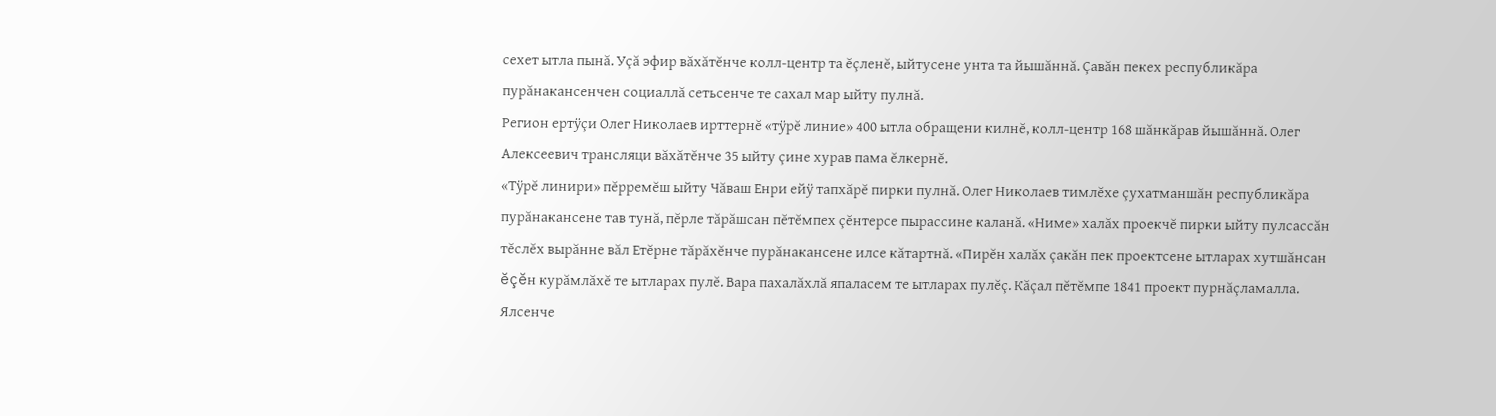сехет ытла пынă. Уçă эфир вăхăтĕнче колл-центр та ĕçленĕ, ыйтусене унта та йышăннă. Çавăн пекех республикăра пурăнакансенчен социаллă сетьсенче те сахал мар ыйту пулнă.
Регион ертÿçи Олег Николаев ирттернĕ «тÿрĕ линие» 400 ытла обращени килнĕ, колл-центр 168 шăнкăрав йышăннă. Олег Алексеевич трансляци вăхăтĕнче 35 ыйту çине хурав пама ĕлкернĕ.
«Тÿрĕ линири» пĕрремĕш ыйту Чăваш Енри ейÿ тапхăрĕ пирки пулнă. Олег Николаев тимлĕхе çухатманшăн республикăра пурăнакансене тав тунă, пĕрле тăрăшсан пĕтĕмпех çĕнтерсе пырассине каланă. «Ниме» халăх проекчĕ пирки ыйту пулсассăн тĕслĕх вырăнне вăл Етĕрне тăрăхĕнче пурăнакансене илсе кăтартнă. «Пирĕн халăх çакăн пек проектсене ытларах хутшăнсан ĕçĕн курăмлăхĕ те ытларах пулĕ. Вара пахалăхлă япаласем те ытларах пулĕç. Кăçал пĕтĕмпе 1841 проект пурнăçламалла. Ялсенче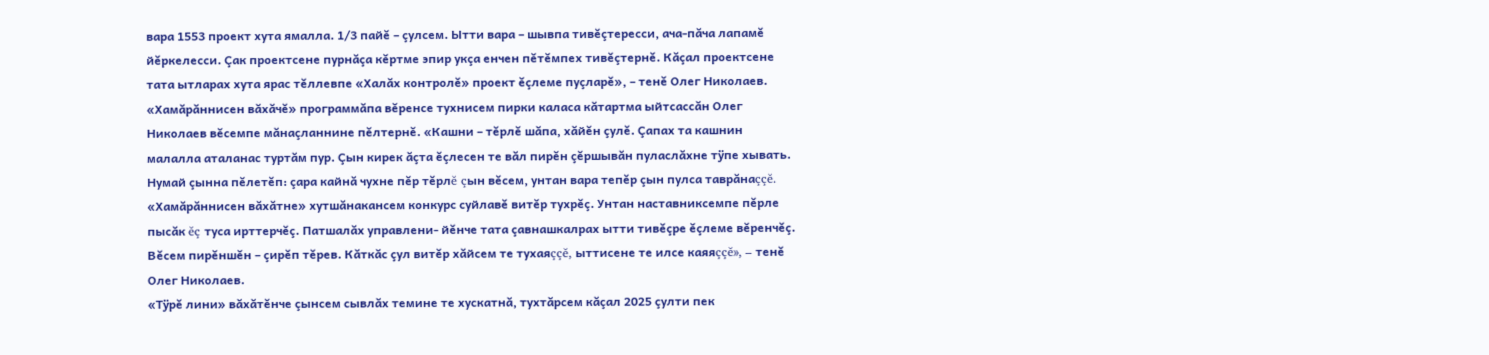вара 1553 проект хута ямалла. 1/3 пайĕ – çулсем. Ытти вара – шывпа тивĕçтересси, ача-пăча лапамĕ йĕркелесси. Çак проектсене пурнăçа кĕртме эпир укçа енчен пĕтĕмпех тивĕçтернĕ. Кăçал проектсене тата ытларах хута ярас тĕллевпе «Халăх контролĕ» проект ĕçлеме пуçларĕ», – тенĕ Олег Николаев.
«Хамăрăннисен вăхăчĕ» программăпа вĕренсе тухнисем пирки каласа кăтартма ыйтсассăн Олег Николаев вĕсемпе мăнаçланнине пĕлтернĕ. «Кашни – тĕрлĕ шăпа, хăйĕн çулĕ. Çапах та кашнин малалла аталанас туртăм пур. Çын кирек ăçта ĕçлесен те вăл пирĕн çĕршывăн пуласлăхне тÿпе хывать. Нумай çынна пĕлетĕп: çара кайнă чухне пĕр тĕрлĕ çын вĕсем, унтан вара тепĕр çын пулса таврăнаççĕ. «Хамăрăннисен вăхăтне» хутшăнакансем конкурс суйлавĕ витĕр тухрĕç. Унтан наставниксемпе пĕрле пысăк ĕç туса ирттерчĕç. Патшалăх управлени- йĕнче тата çавнашкалрах ытти тивĕçре ĕçлеме вĕренчĕç. Вĕсем пирĕншĕн – çирĕп тĕрев. Кăткăс çул витĕр хăйсем те тухаяççĕ, ыттисене те илсе каяяççĕ», – тенĕ Олег Николаев.
«Тÿрĕ лини» вăхăтĕнче çынсем сывлăх темине те хускатнă, тухтăрсем кăçал 2025 çулти пек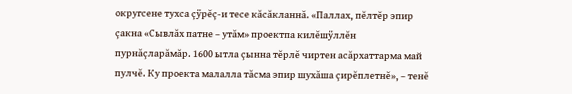округсене тухса çÿрĕç-и тесе кăсăкланнă. «Паллах, пĕлтĕр эпир çакна «Сывлăх патне – утăм» проектпа килĕшÿллĕн пурнăçларăмăр. 1600 ытла çынна тĕрлĕ чиртен асăрхаттарма май пулчĕ. Ку проекта малалла тăсма эпир шухăша çирĕплетнĕ», – тенĕ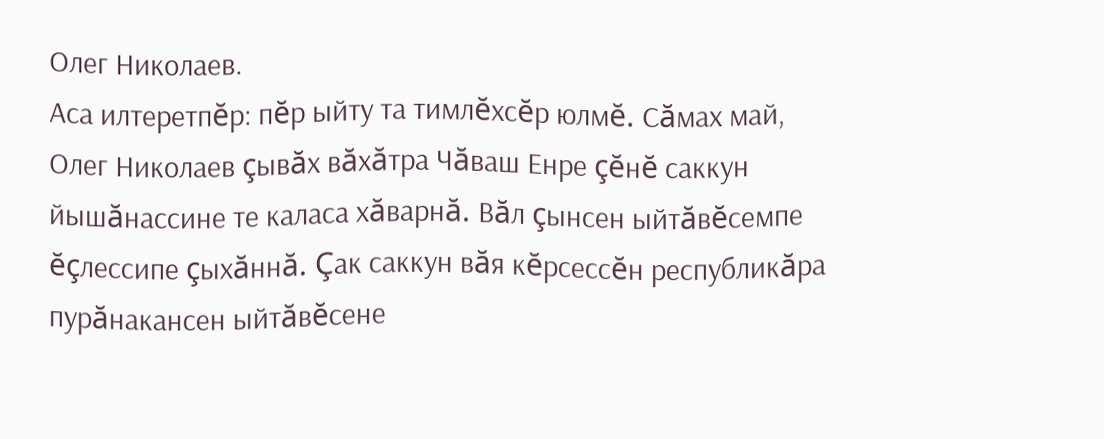Олег Николаев.
Аса илтеретпĕр: пĕр ыйту та тимлĕхсĕр юлмĕ. Сăмах май, Олег Николаев çывăх вăхăтра Чăваш Енре çĕнĕ саккун йышăнассине те каласа хăварнă. Вăл çынсен ыйтăвĕсемпе ĕçлессипе çыхăннă. Çак саккун вăя кĕрсессĕн республикăра пурăнакансен ыйтăвĕсене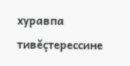хуравпа тивĕçтерессине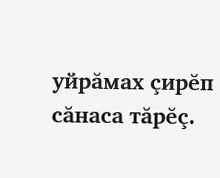уйрăмах çирĕп сăнаса тăрĕç.